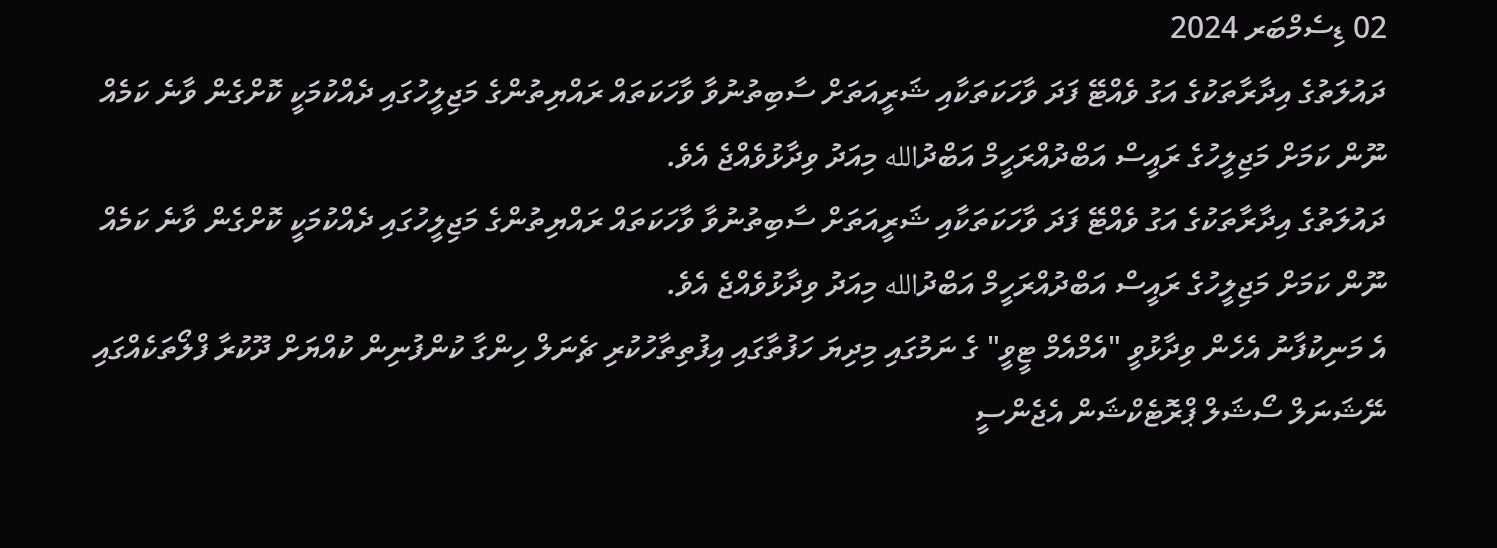02 ޑިސެމްބަރ 2024
ދައުލަތުގެ އިދާރާތަކުގެ އަގު ވެއްޓޭ ފަދަ ވާހަކަތަކާއި ޝަރީއަތަށް ސާބިތުނުވާ ވާހަކަތައް ރައްޔިތުންގެ މަޖިލީހުގައި ދެއްކުމަކީ ކޮށްގެން ވާނެ ކަމެއް ނޫން ކަމަށް މަޖިލީހުގެ ރައީސް އަބްދުއްރަހީމް އަބްދުالله މިއަދު ވިދާޅުވެއްޖެ އެވެ.
ދައުލަތުގެ އިދާރާތަކުގެ އަގު ވެއްޓޭ ފަދަ ވާހަކަތަކާއި ޝަރީއަތަށް ސާބިތުނުވާ ވާހަކަތައް ރައްޔިތުންގެ މަޖިލީހުގައި ދެއްކުމަކީ ކޮށްގެން ވާނެ ކަމެއް ނޫން ކަމަށް މަޖިލީހުގެ ރައީސް އަބްދުއްރަހީމް އަބްދުالله މިއަދު ވިދާޅުވެއްޖެ އެވެ.
އެ މަނިކުފާނު އެހެން ވިދާޅުވީ "އެމްއެމް ޓީވީ" ގެ ނަމުގައި މިދިޔަ ހަފުތާގައި އިފުތިތާހުކުރި ޗެނަލް ހިންގާ ކުންފުނިން ކުއްޔަށް ދޫކުރާ ފްލޯތަކެއްގައި ނޭޝަނަލް ސޯޝަލް ޕްރޮޓެކްޝަން އެޖެންސީ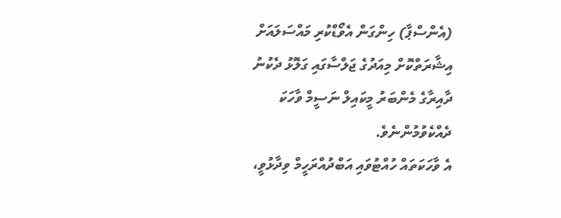(އެންސްޕާ) ހިންގަން އެވޯޑްކުރި މައްސަލައަށް އިޝާރަތްކޮށް މިއަދުގެ ޖަލްސާގައި ގަލޮޅު ދެކުނު ދާއިރާގެ މެންބަރު މީކައިލް ނަސީމް ވާހަކަ ދެއްކެވުމުންނެވެ.
އެ ވާހަކަތައް ހުއްޓުވައި އަބްދުއްރަހީމް ވިދާޅުވީ،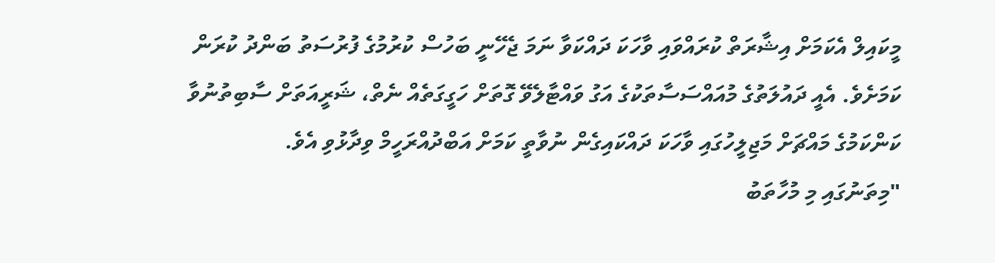މީކައިލް އެކަމަށް އިޝާރަތް ކުރައްވައި ވާހަކަ ދައްކަވާ ނަމަ ޖެހޭނީ ބަހުސް ކުރުމުގެ ފުރުސަތު ބަންދު ކުރަން ކަމަށެވެ. އެއީ ދައުލަތުގެ މުއައްސަސާތަކުގެ އަގު ވައްޓާލެވޭ ގޮތަށް ހަގީގަތެއް ނެތް، ޝަރީއަތަށް ސާބިތުނުވާ ކަންކަމުގެ މައްޗަށް މަޖިލީހުގައި ވާހަކަ ދައްކައިގެން ނުވާތީ ކަމަށް އަބްދުއްރަހީމް ވިދާޅުވި އެވެ.
"މިތަނުގައި މި މުހާތަބު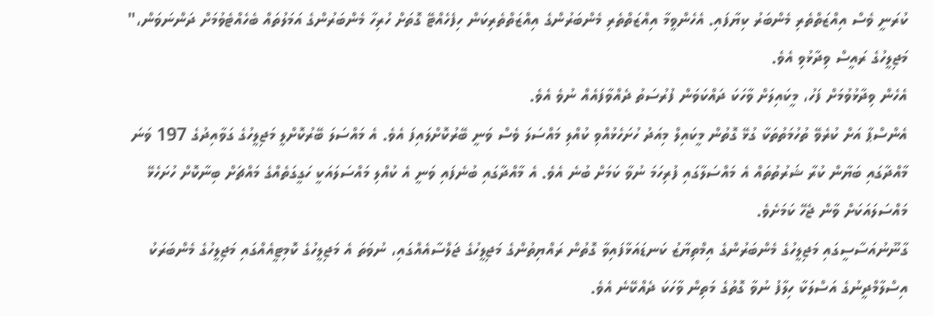ކުރަނީ ވެސް އިއްޒަތްތެރި މެންބަރު ކިޔާފައި. އެހެންވީމާ އިއްޒަތްތެރި މެންބަރުންގެ އިއްޒަތްތެރިކަން ހިފެހެއްޓޭ ގޮތަށް ހުރިހާ މެންބަރުންގެ އަމަލުތައް ބެހެއްޓެވުމަށް ދަންނަވަން،" މަޖިލީހުގެ ރައީސް ވިދާޅުވި އެވެ.
އެހެން ވިދާޅުވުމަށް ފަހު، މީކައިލަށް ވާހަކަ ދައްކަވަން ފުރުސަތު ދެއްވާފައެއް ނުވެ އެވެ.
އެންސްޕާ އަށް ކުރެވޭ ތުހުމަތުތަކާ ގުޅޭ ގޮތުން މީކައިލް މިއަދު ހުށަހެޅުއްވި ކުއްލި މައްސަލަ ވެސް ވަނީ ބޭރުކޮށްލައިފަ އެވެ. އެ މައްސަލަ ބޭރުކޮށްލީ މަޖިލީހުގެ ގަވާއިދުގެ 197 ވަނަ މާއްދާގައި ބަޔާން ކުރާ ޝަރުތުތައް އެ މައްސަލާގައި ފުރިހަމަ ނުވާ ކަމަށް ބުނެ އެވެ. އެ މާއްދާގައި ބުނެފައި ވަނީ އެ ކުއްލި މައްސަލައަކީ ހަގީގަތެއްގެ މައްޗަށް ބިނާކޮށް ހުށަހެޅޭ މައްސަލައަކަށް ވާން ޖެހޭ ކަމަށެވެ.
ގާނޫނުއަސާސީގައި މަޖިލީހުގެ މެންބަރުންގެ އިމްތިޔާޒު ކަނޑައަޅާފައިވާ ގޮތުން ރައްޔިތުންގެ މަޖިލީހުގެ ޖަލްސާއެއްގައި، ނުވަތަ އެ މަޖިލީހުގެ ކޮމިޓީއެއްގައި މަޖިލީހުގެ މެންބަރަކު އިސްލާމްދީނުގެ އަސްލަކާ ހިލާފު ނުވާ ގޮތުގެ މަތިން ވާހަކަ ދެއްކޭނެ އެވެ.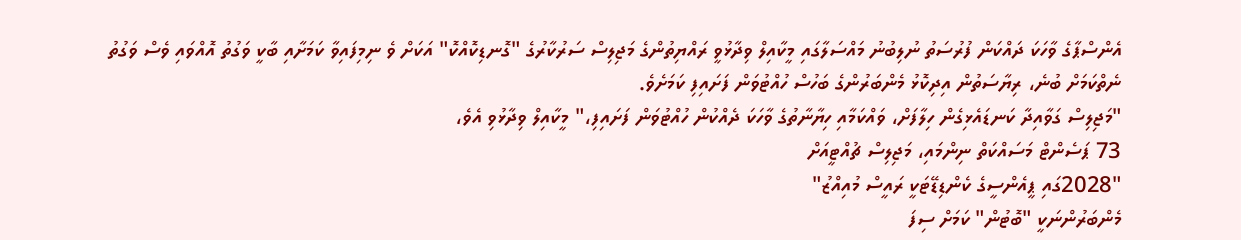އެންސްޕާގެ ވާހަކަ ދައްކަން ފުރުސަތު ނުލިބުނު މައްސަލާގައި މީކާއިލް ވިދާޅުވީ ރައްޔިތުންގެ މަޖިލިސް ސަރުކާރުގެ "ގޮނޑިކޮއްކޮ" އަކަށް ވެ ނިމިފައިވާ ކަމަށާއި ބާކީ ވަގުތު އޮއްވައި ވެސް ވަގުތު ނެތްކަމަށް ބުނެ، ރިޔާސަތުން އިދިކޮޅު މެންބަރުންގެ ބަހުސް ހުއްޓުވަން ފަށައިފި ކަމަށެވެ.
"މަޖިލިސް ގަވާއިދާ ކަނޑައެޅިގެން ހިލާފަށް، ވައްކަމާއި ހިޔާނާތުގެ ވާހަކަ ދެއްކުން ހުއްޓުވަން ފަށައިފި،" މީކާއިލް ވިދާޅުވި އެވެ،
73 ޕަސެންޓް މަސައްކަތް ނިންމައި، މަޖިލިސް ޗުއްޓީއަށް
"2028ގައި ޕީއެންސީގެ ކެންޑިޑޭޓަކީ ރައީސް މުއިއްޒު"
މެންބަރުންނަކީ "ބޮޓުން" ކަމަށް ސިފަ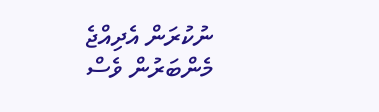ނުކުރަން އެދިއްޖެ
މެންބަރުން ވެސް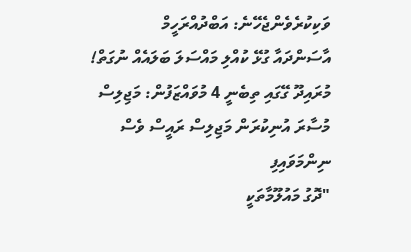ވަކިކުރެވެންޖެހޭނެ: އަބްދުއްރަހީމް
އާސަންދައާ ގުޅޭ ކުއްލި މައްސަލަ ބަލައެއް ނުގަތް!
މުރައިދޫ ގޭގައި ތިބެނީ 4 މުވައްޒަފުން: މަޖިލިސް
މުސާރަ އުނިކުރަން މަޖިލިސް ރައީސް ވެސް ނިންމަވައިފި
"ދޮގު މައުލޫމާތަކީ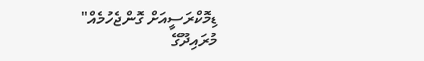ޑިމޮކްރަސީއަށް ގޮންޖެހުމެއް"
މުރައިދޫގޭ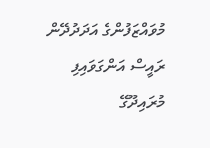މުވައްޒަފުންގެ އަދަދުދޭން ރައީސް އަންގަވައިފި
މުރައިދޫގޭ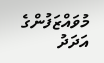މުވައްޒަފުންގެ އަދަދު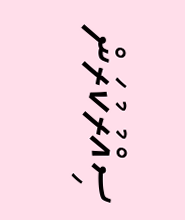ސިއްރުކުރަން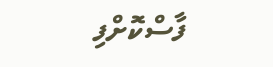ފާސްކޮށްފި